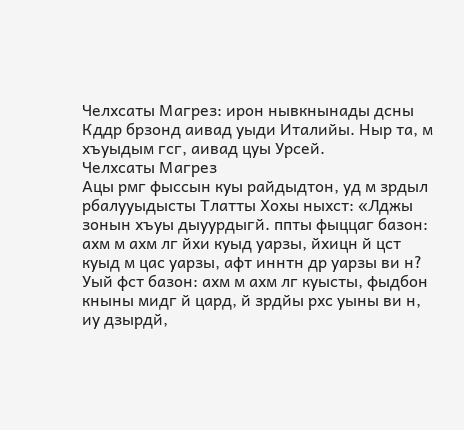Челхсаты Магрез: ирон нывкнынады дсны
Кддр брзонд аивад уыди Италийы. Ныр та, м хъуыдым гсг, аивад цуы Урсей.
Челхсаты Магрез
Ацы рмг фыссын куы райдыдтон, уд м зрдыл рбалууыдысты Тлатты Хохы ныхст: «Лджы зонын хъуы дыуурдыгй. ппты фыццаг базон: ахм м ахм лг йхи куыд уарзы, йхицн й цст куыд м цас уарзы, афт иннтн др уарзы ви н? Уый фст базон: ахм м ахм лг куысты, фыдбон кныны мидг й цард, й зрдйы рхс уыны ви н, иу дзырдй,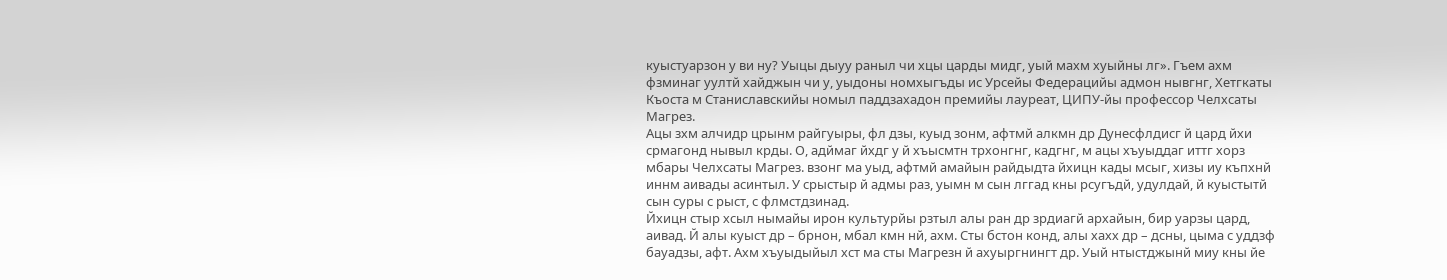куыстуарзон у ви ну? Уыцы дыуу раныл чи хцы царды мидг, уый махм хуыйны лг». Гъем ахм фзминаг уултй хайджын чи у, уыдоны номхыгъды ис Урсейы Федерацийы адмон нывгнг, Хетгкаты Къоста м Станиславскийы номыл паддзахадон премийы лауреат, ЦИПУ-йы профессор Челхсаты Магрез.
Ацы зхм алчидр црынм райгуыры, фл дзы, куыд зонм, афтмй алкмн др Дунесфлдисг й цард йхи срмагонд нывыл крды. О, адймаг йхдг у й хъысмтн трхонгнг, кадгнг, м ацы хъуыддаг иттг хорз мбары Челхсаты Магрез. взонг ма уыд, афтмй амайын райдыдта йхицн кады мсыг, хизы иу къпхнй иннм аивады асинтыл. У срыстыр й адмы раз, уымн м сын лггад кны рсугъдй, удулдай, й куыстытй сын суры с рыст, с флмстдзинад.
Йхицн стыр хсыл нымайы ирон культурйы рзтыл алы ран др зрдиагй архайын, бир уарзы цард, аивад. Й алы куыст др – брнон, мбал кмн нй, ахм. Сты бстон конд, алы хахх др – дсны, цыма с уддзф бауадзы, афт. Ахм хъуыдыйыл хст ма сты Магрезн й ахуыргнингт др. Уый нтыстджынй миу кны йе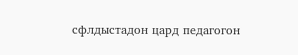сфлдыстадон цард педагогон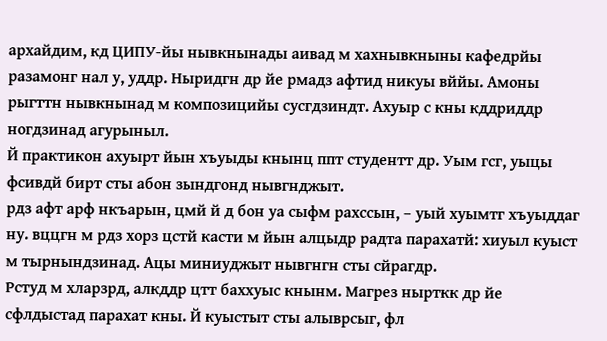архайдим, кд ЦИПУ-йы нывкнынады аивад м хахнывкныны кафедрйы разамонг нал у, уддр. Ныридгн др йе рмадз афтид никуы вййы. Амоны рыгттн нывкнынад м композицийы сусгдзиндт. Ахуыр с кны кддриддр ногдзинад агурыныл.
Й практикон ахуырт йын хъуыды кнынц ппт студентт др. Уым гсг, уыцы фсивдй бирт сты абон зындгонд нывгнджыт.
рдз афт арф нкъарын, цмй й д бон уа сыфм рахссын, – уый хуымтг хъуыддаг ну. вццгн м рдз хорз цстй касти м йын алцыдр радта парахатй: хиуыл куыст м тырнындзинад. Ацы миниуджыт нывгнгн сты сйрагдр.
Рстуд м хларзрд, алкддр цтт баххуыс кнынм. Магрез нырткк др йе сфлдыстад парахат кны. Й куыстыт сты алыврсыг, фл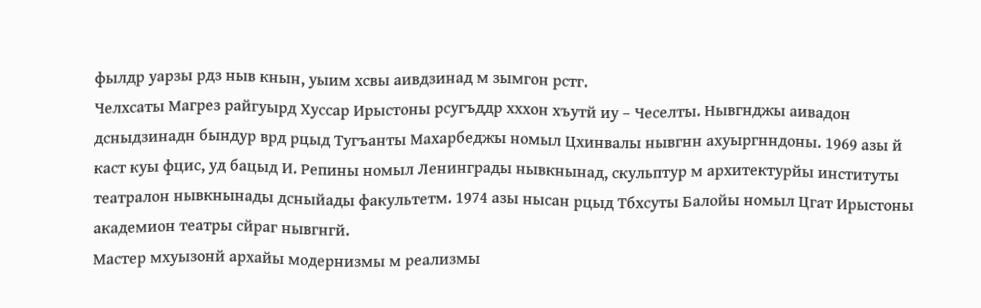фылдр уарзы рдз ныв кнын, уыим хсвы аивдзинад м зымгон рстг.
Челхсаты Магрез райгуырд Хуссар Ирыстоны рсугъддр хххон хъутй иу – Чеселты. Нывгнджы аивадон дсныдзинадн бындур врд рцыд Тугъанты Махарбеджы номыл Цхинвалы нывгнн ахуыргнндоны. 1969 азы й каст куы фцис, уд бацыд И. Репины номыл Ленинграды нывкнынад, скульптур м архитектурйы институты театралон нывкнынады дсныйады факультетм. 1974 азы нысан рцыд Тбхсуты Балойы номыл Цгат Ирыстоны академион театры сйраг нывгнгй.
Мастер мхуызонй архайы модернизмы м реализмы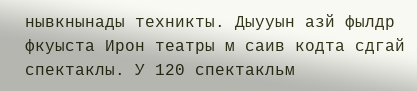нывкнынады техникты. Дыууын азй фылдр фкуыста Ирон театры м саив кодта сдгай спектаклы. У 120 спектакльм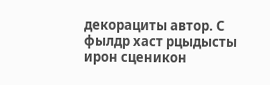декорациты автор. С фылдр хаст рцыдысты ирон сценикон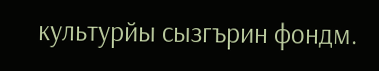культурйы сызгърин фондм.